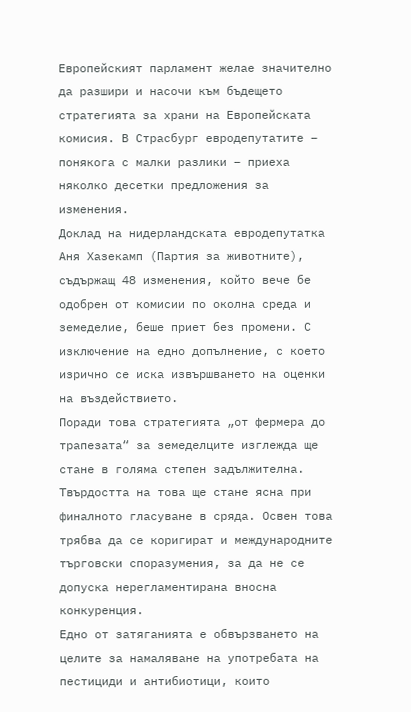Европейският парламент желае значително да разшири и насочи към бъдещето стратегията за храни на Европейската комисия. В Страсбург евродепутатите – понякога с малки разлики – приеха няколко десетки предложения за изменения.
Доклад на нидерландската евродепутатка Аня Хазекамп (Партия за животните), съдържащ 48 изменения, който вече бе одобрен от комисии по околна среда и земеделие, беше приет без промени. С изключение на едно допълнение, с което изрично се иска извършването на оценки на въздействието.
Поради това стратегията „от фермера до трапезата“ за земеделците изглежда ще стане в голяма степен задължителна. Твърдостта на това ще стане ясна при финалното гласуване в сряда. Освен това трябва да се коригират и международните търговски споразумения, за да не се допуска нерегламентирана вносна конкуренция.
Едно от затяганията е обвързването на целите за намаляване на употребата на пестициди и антибиотици, които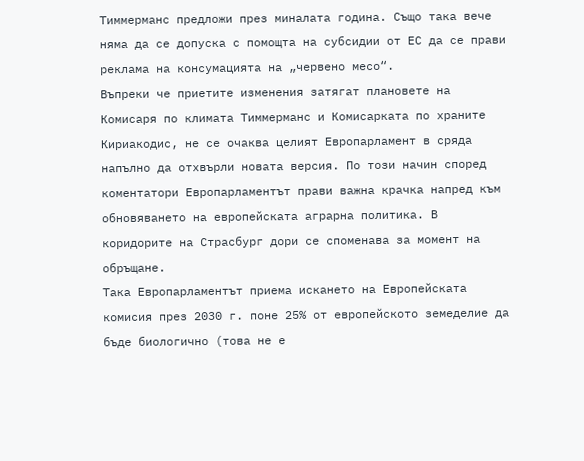Тиммерманс предложи през миналата година. Също така вече няма да се допуска с помощта на субсидии от ЕС да се прави реклама на консумацията на „червено месо“.
Въпреки че приетите изменения затягат плановете на Комисаря по климата Тиммерманс и Комисарката по храните Кириакодис, не се очаква целият Европарламент в сряда напълно да отхвърли новата версия. По този начин според коментатори Европарламентът прави важна крачка напред към обновяването на европейската аграрна политика. В коридорите на Страсбург дори се споменава за момент на обръщане.
Така Европарламентът приема искането на Европейската комисия през 2030 г. поне 25% от европейското земеделие да бъде биологично (това не е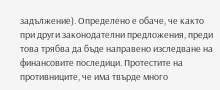задължение). Определено е обаче, че както при други законодателни предложения, преди това трябва да бъде направено изследване на финансовите последици. Протестите на противниците, че има твърде много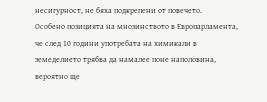несигурност, не бяха подкрепени от повечето.
Особено позицията на мнозинството в Европарламента, че след 10 години употребата на химикали в земеделието трябва да намалее поне наполовина, вероятно ще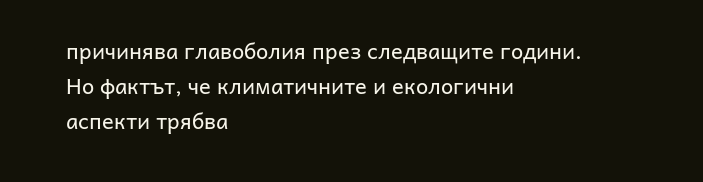причинява главоболия през следващите години. Но фактът, че климатичните и екологични аспекти трябва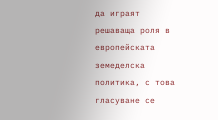да играят решаваща роля в европейската земеделска политика, с това гласуване се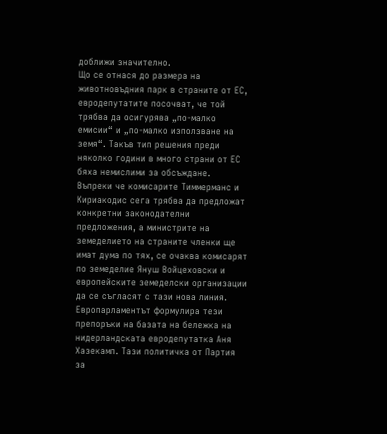доближи значително.
Що се отнася до размера на животновъдния парк в страните от ЕС, евродепутатите посочват, че той трябва да осигурява „по-малко емисии“ и „по-малко използване на земя“. Такъв тип решения преди няколко години в много страни от ЕС бяха немислими за обсъждане.
Въпреки че комисарите Тиммерманс и Кириакодис сега трябва да предложат конкретни законодателни предложения, а министрите на земеделието на страните членки ще имат дума по тях, се очаква комисарят по земеделие Януш Войцеховски и европейските земеделски организации да се съгласят с тази нова линия.
Европарламентът формулира тези препоръки на базата на бележка на нидерландската евродепутатка Аня Хазекамп. Тази политичка от Партия за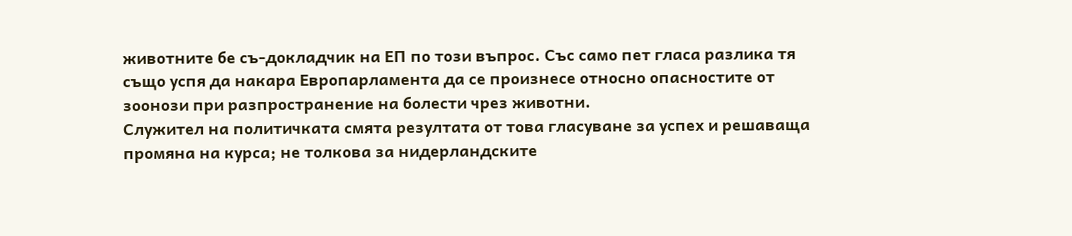животните бе съ-докладчик на ЕП по този въпрос. Със само пет гласа разлика тя също успя да накара Европарламента да се произнесе относно опасностите от зоонози при разпространение на болести чрез животни.
Служител на политичката смята резултата от това гласуване за успех и решаваща промяна на курса; не толкова за нидерландските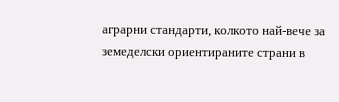аграрни стандарти, колкото най-вече за земеделски ориентираните страни в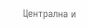Централна и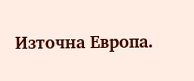Източна Европа.